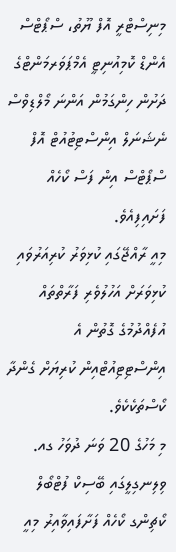މިނިސްޓްރީ އޮފް ޔޫތު، ސްޕޯޓްސް އެންޑް ކޮމިއުނިޓީ އެމްޕަވަރމަންޓްގެ ދަށުން ހިންގަމުން އަންނަ މޯލްޑިވްސް ނެޝަނަލް އިންސްޓިޓުއުޓް އޮފް ސްޕޯޓްސް އިން ފަސް ކޯހެއް ފަށައިފިއެވެ.
މިއީ ރާއްޖޭގައި ކުޅިވަރު ކުރިއަރުވައި ކުޅިވަރަށް އަހުލުވެރި ފަރާތްތައް އުފެއްދުމުގެ ގޮތުން އެ އިންސްޓިޓިއުޓްއިން ކުރިޔަށް ގެންދާ ކޯސްތަކެކެވެ.
މި މަހުގެ 20 ވަނަ ދުވަހު ގއ. ވިލިނގިލީގައި ބޭސިކް ފުޓްބޯލް ކޯޗިންގ ކޯހެއް ފަށާފައިވާއިރު މިއީ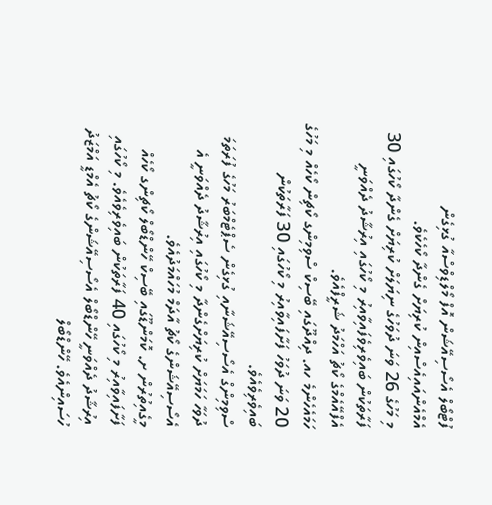ފުޓްބޯލް އެސޯސިއޭޝަން އޮފް މޯލްޑިވްސްއާ ގުޅިގެން އެމްއެންއައިއެސްއިން ކުރިޔަށް ގެންދާ ކޯހެކެވެ.
މި މަހުގެ 26 ވަނަ ދުވަހުގެ ނިޔަލަށް ކުރިޔަށް ގެންދާ ކޯހުގައި 30 ފަރާތަކުން ބައިވެރިވެފައިވާއިރު މި ކޯހުގައި އިރުޝާދު ދެއްވަނީ އެފްއޭއެމްގެ ކޯޗު އަހްމަދު ޝަރީފްއެވެ.
ހަމައެހެންމެ ހއ. ދިއްދޫގައި ބޭސިކް ސްވިމިންގ ކޯޗިން ކޯހެއް މި މަހުގެ 20 ވަނަ ދުވަހު ފަށާފައިވާއިރު މި ކޯހުގައި 30 ފަރާތަކުން ބައިވެރިވެއެވެ.
ސްވިމިންގް އެސޯސިއޭޝަނާއި ގުޅިގެން ސެޕްޓެމްބަރު މަހުގެ ފުރަތަމަ ދުވަހާ ހަމަޔަށް ކުރިޔަށްގެންދާ މި ކޯހުގައި އިރުޝާދު ދެއްވަނީ އެ އެސޯސިއޭޝަންގެ ކޯޗު އާދަމް މުހައްމަދުއެވެ.
މީގެއިތުރުން ށ. ކޮމަންޑޫގައި ބޭސިކް ހޭންޑްބޯލް ކޯޗިންގ ކޯހެއް ފަށާފައިވާއިރު މި ކޯހުގައި 40 ފަރާތަކުން ބައިވެރިވެއެވެ. މި ކޯހުގައި އިރުޝާދު ދެއްވަނީ ހޭންޑްބޯލް އެސޯސިއޭޝަންގެ ކޯޗު އެމްޑީ އަމްޒަދު ހުސައިންއެވެ. ހޭންޑްބޯލް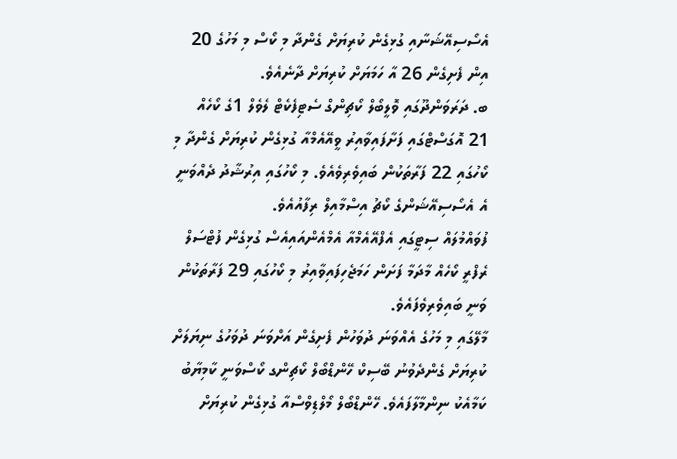އެސޯސިއޭޝަނާއި ގުޅިގެން ކުރިޔަށް ގެންދާ މި ކޯސް މި މަހުގެ 20 އިން ފެށިގެން 26 އާ ހަމަޔަށް ކުރިޔަށް ދާނެއެވެ.
ބ. ދަރަވަންދޫގައި ވޮލީބޯލް ކޯޗިންގް ސެޓިފެކެޓް ލެވެލް 1ގެ ކޯހެއް 21 އޮގަސްޓްގައި ފަށާފައިވާއިރު ވީއޭއެމްއާ ގުޅިގެން ކުރިޔަށް ގެންދާ މި ކޯހުގައި 22 ފަރާތަކުން ބައިވެރިވެއެވެ. މި ކޯހުގައި އިރުޝާދު ދެއްވަނީ އެ އެސޯސިއޭޝަންގެ ކޯޗު އިސްމާއިލް ރިފާއުއެވެ.
ފުވައްމުލައް ސިޓީގައި އެފްއޭއެމްއާ އެމްއެންއައިއެސް ގުޅިގެން ފުޓްސަލް ރެފްރީ ކޯހެއް މާދަމާ ފަށަން ހަމަޖެހިފައިވާއިރު މި ކޯހުގައި 29 ފަރާތަކުން ވަނީ ބައިވެރިވެފައެވެ.
މާލޭގައި މި މަހުގެ އެއްވަނަ ދުވަހުން ފެށިގެން އަށްވަނަ ދުވަހުގެ ނިޔަލަށް ކުރިޔަށް ގެންދެވުނު ބޭސިކް ހޭންޑްބޯލް ކޯޗިންގ ކޯސްވަނީ ކާމިޔާބު ކަމާއެކު ނިންމާލާފައެވެ. ހޭންޑްބޯލް މޯލްޑިވްސްއާ ގުޅިގެން ކުރިޔަށް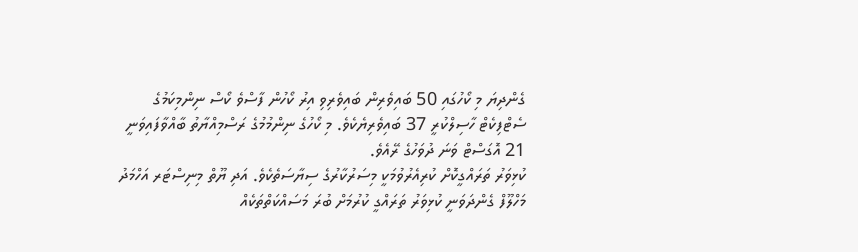ގެންދިޔަ މި ކޯހުގައި 50 ބައިވެރިން ބައިވެރިވި އިރު ކޯހުން ފާސްވެ ކޯސް ނިންމިކަމުގެ ސެޓްފިކެޓް ހާސިލްކުރީ 37 ބައިވެރިޔެކެވެ. މި ކޯހުގެ ނިންމުމުގެ ރަސްމިއްޔާތު ބާއްވާފައިވަނީ 21 އޮގަސްޓް ވަނަ ދުވަހުގެ ރޭއެވެ.
ކުޅިވަރު ތަރައްގީކޮށް ކުރިއެރުވުމަކީ މިސަރުކާރުގެ ސިޔާސަތެކެވެ. އަދި ޔޫތް މިނިސްޓަރ އަހްމަދު މަހްލޫފް ގެންދަވަނީ ކުޅިވަރު ތަރައްގީ ކުރުމަށް ބުރަ މަސައްކަތްތަކެއް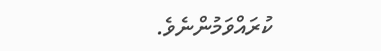ކުރައްވަމުންނެވެ.